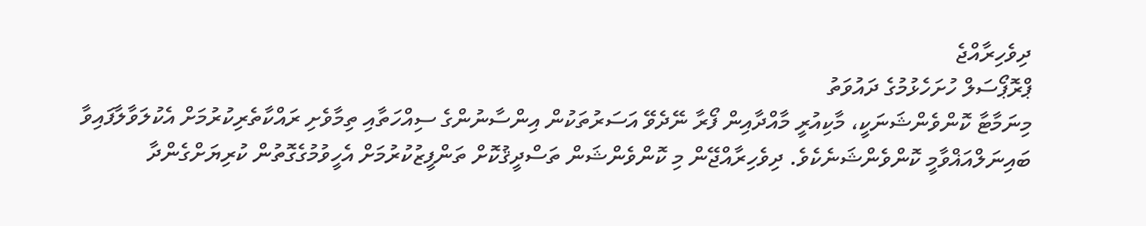ދިވެހިރާއްޖެ
ޕްރޮޕޯސަލް ހުށަހެޅުމުގެ ދައުވަތު
މިނަމާޓާ ކޮންވެންޝަނަކީ، މާކިއުރީ މާއްދާއިން ފޯރާ ނޭދެވޭ އަސަރުތަކުން އިންސާނުންގެ ސިއްހަތާއި ތިމާވެށި ރައްކާތެރިކުރުމަށް އެކުލަވާލާފައިވާ ބައިނަލްއަޣްވާމީ ކޮންވެންޝަނެކެވެ. ދިވެހިރާއްޖޭން މި ކޮންވެންޝަން ތަސްދީޤުކޮށް ތަންފީޒުކުރުމަށް އެހީވުމުގެގޮތުން ކުރިޔަށްގެންދާ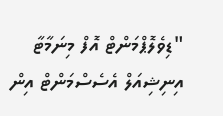"ޑިވެލޮޕްމަންޓް އޮފް މިނަމާޓާ އިނިޝިއަލް އެސެސްމަންޓް އިން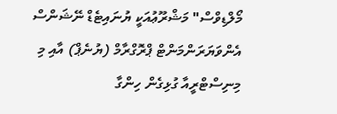މޯލްޑިވްސް" މަޝްރޫޢުއަކީ ޔުނައިޓެޑް ނޭޝަންސް އެންވަޔަރަންމަންޓް ޕްރޮގްރާމް (ޔުނެޕް) އާއި މި މިނިސްޓްރީއާ ގުޅިގެން ހިންގާ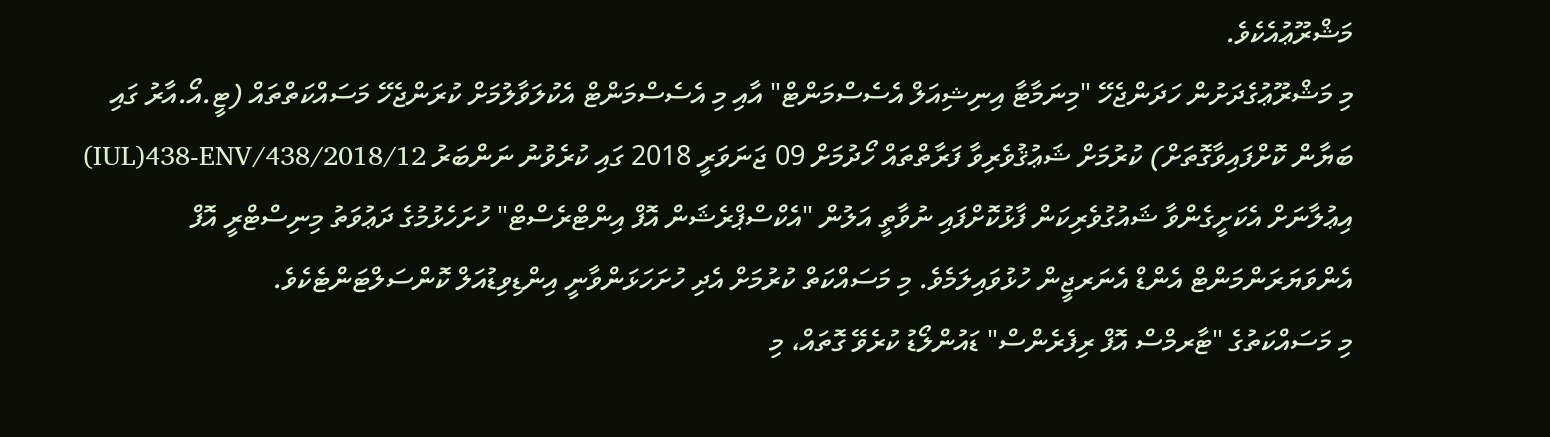މަޝްރޫޢުއެކެވެ.
މި މަޝްރޫޢުގެދަށުން ހަދަންޖެހޭ "މިނަމާޓާ އިނިޝިއަލް އެސެސްމަންޓް" އާއި މި އެސެސްމަންޓް އެކުލަވާލުމަށް ކުރަންޖެހޭ މަސައްކަތްތައް (ޓީ.އޯ.އާރު ގައި ބަޔާން ކޮށްފައިވާގޮތަށް) ކުރުމަށް ޝަޢުޤުވެރިވާ ފަރާތްތައް ހޯދުމަށް 09 ޖަނަވަރީ 2018 ގައި ކުރެވުނު ނަންބަރު IUL)438-ENV/438/2018/12) އިޢުލާނަށް އެކަށީގެންވާ ޝައުގުވެރިކަން ފާޅުކޮށްފައި ނުވާތީ އަލުން "އެކްސްޕްރެޝަން އޮފް އިންޓްރެސްޓް" ހުށަހެޅުމުގެ ދަޢުވަތު މިނިސްޓްރީ އޮފް އެންވަޔަރަންމަންޓް އެންޑް އެނަރޖީން ހުޅުވައިލަމެވެ. މި މަސައްކަތް ކުރުމަށް އެދި ހުށަހަޅަންވާނީ އިންޑިވިޑުއަލް ކޮންސަލްޓަންޓެކެވެ.
މި މަސައްކަތުގެ "ޓާރމްސް އޮފް ރިފެރެންސް" ޑައުންލޯޑު ކުރެވޭ ގޮތައް، މި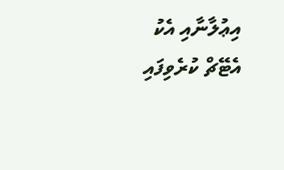އިޢުލާނާއި އެކު އެޓޭޗް ކުރެވިފައި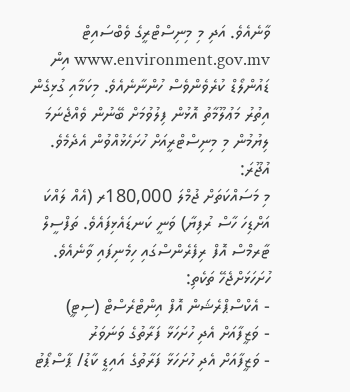ވާނެއެވެ. އަދި މި މިނިސްޓްރީގެ ވެބްސައިޓް www.environment.gov.mv އިން ޑައުންލޯޑް ކުރެވެންވެސް ހުންނާނެއެވެ. މިކަމާއި ގުޅިގެން އިތުރު މަޢުލޫމާތު އޮޅުން ފިލުވުމަށް ބޭނުން ވެއްޖެނަމަ ލިޔުމުން މި މިނިސްޓްރީއަށް ހުށަހެޅުއްވުން އެދެމެވެ.
އުޖޫރަ:
މި މަސައްކަތަށް ޖުމްލަ 180,000ރ (އެއް ލައްކަ އަށްޑިހަ ހާސް ރުފިޔާ) ވަނީ ކަނޑައެޅިފައެވެ. ތަފްސީލް ޓާރމްސް އޮފް ރިފެރެންސްގައި ހިމެނިފައި ވާނެއެވެ.
ހުށަހަޅަށްޖެހޭ ތަކެތި:
- އެކްސްޕްރެޝަން އޮފް އިންޓްރެސްޓް (ސިޓީ)
- ވަޒީފާއަށް އެދި ހުށަހަޅާ ފަރާތުގެ ވަނަވަރު
- ވަޒީފާއަށް އެދި ހުށަހަޅާ ފަރާތުގެ އައިޑީ ކާޑު/ ޕާސްޕޯޓު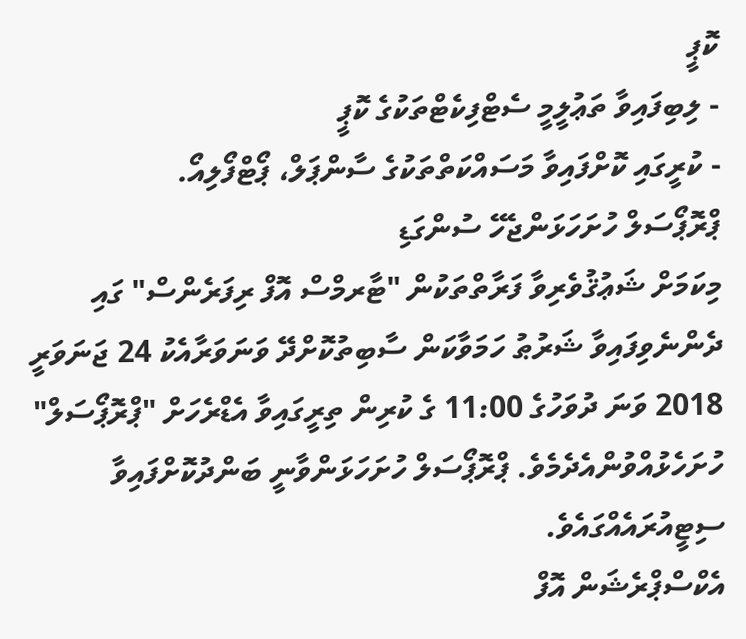ކޮޕީ
- ލިބިފައިވާ ތަޢުލީމީ ސެޓްފިކެޓްތަކުގެ ކޮޕީ
- ކުރީގައި ކޮށްފައިވާ މަސައްކަތްތަކުގެ ސާންޕަލް، ޕޯޓްފޯލިއޯ.
ޕްރޮޕޯސަލް ހުށަހަޅަންޖެހޭ ސުންގަޑި
މިކަމަށް ޝަޢުޤުވެރިވާ ފަރާތްތަކުން "ޓާރމްސް އޮފް ރިފަރެންސް" ގައި ދެންނެވިފައިވާ ޝަރުޠު ހަމަވާކަން ސާބިތުކޮށްދޭ ވަނަވަރާއެކު 24 ޖަނަވަރީ 2018 ވަނަ ދުވަހުގެ 11:00 ގެ ކުރިން ތިރީގައިވާ އެޑްރެހަށް "ޕްރޮޕޯސަލް" ހުށަހެޅުއްވުންއެދެމެވެ. ޕްރޮޕޯސަލް ހުށަހަޅަންވާނީ ބަންދުކޮށްފައިވާ ސިޓީއުރައެއްގައެވެ.
އެކްސްޕްރެޝަން އޮފް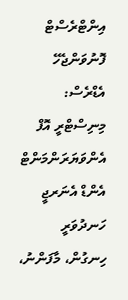އިންޓްރެސްޓް ފޮނުވަންޖެހޭ އެޑްރެސް:
މިނިސްޓްރީ އޮފް އެންވަޔަރަންމަންޓް އެންޑް އެނަރޖީ
ހަނދުވަރީ ހިނގުން، މާފަންނު،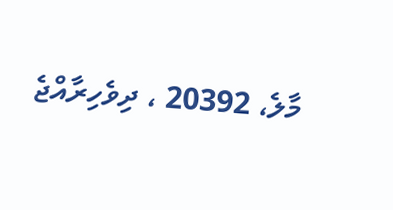މާލެ، 20392 ، ދިވެހިރާއްޖެ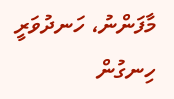މާފަންނު، ހަނދުވަރީ ހިނގުން